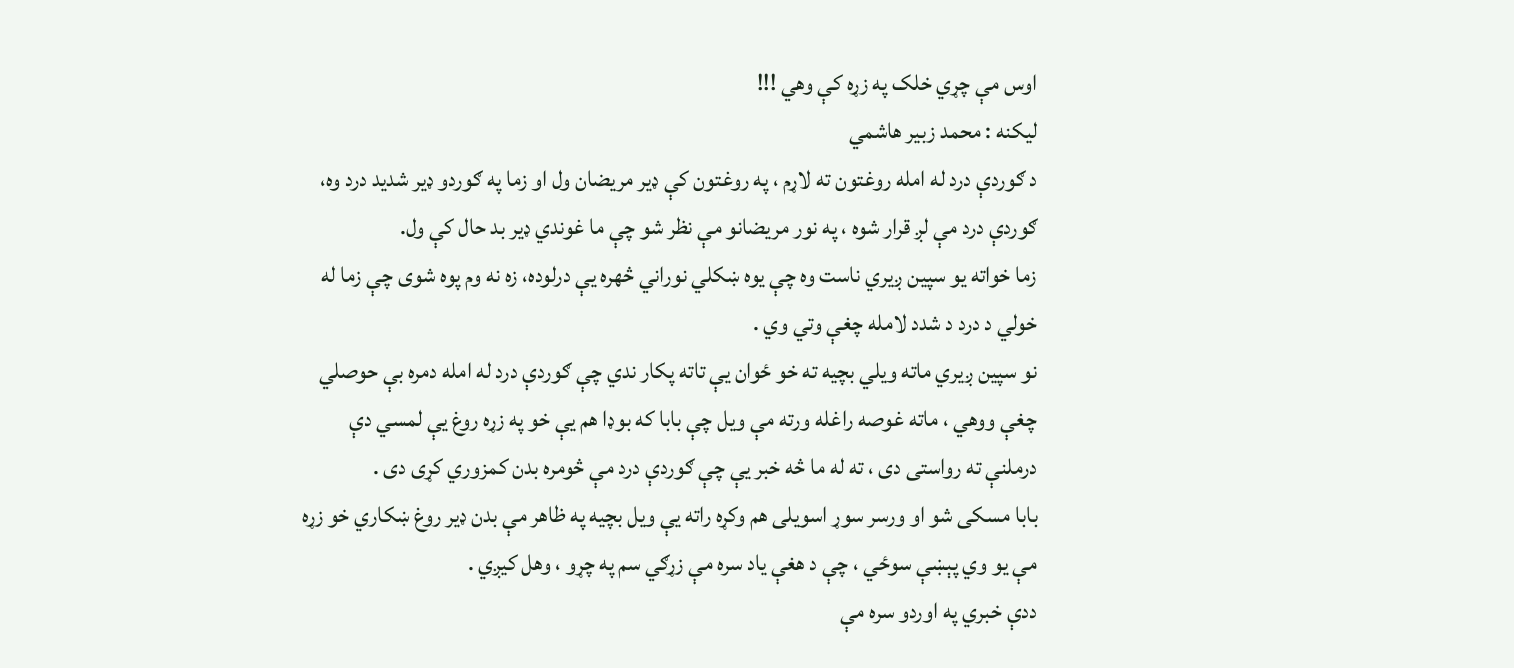اوس مې چړي خلک په زړه کې وهي !!!
لیکنه : محمد زبیر هاشمي
د ګوردې درد له امله روغتون ته لاړم ، په روغتون کې ډیر مریضان ول او زما په ګوردو ډیر شدید درد وه، ګوردې درد مې لږ قرار شوه ، په نور مریضانو مې نظر شو چې ما غوندي ډیر بد حال کې ول.
زما خواته یو سپین ږیري ناست وه چې یوه ښکلي نوراني څهره يې درلوده، زه نه وم پوه شوی چې زما له خولي د درد د شدد لامله چغې وتي وي .
نو سپین ږیري ماته ویلي بچیه ته خو ځوان يې تاته پکار ندي چې ګوردې درد له امله دمره بې حوصلي چغې ووهي ، ماته غوصه راغله ورته مې ویل چې بابا که بوډا هم يې خو په زړه روغ يې لمسي دې درملنې ته رواستی دی ، ته له ما څه خبر يې چې ګوردې درد مې څومره بدن کمزوري کړی دی .
بابا مسکی شو او ورسر سوړ اسویلی هم وکړه راته يې ویل بچیه په ظاهر مې بدن ډیر روغ ښکاري خو زړه مې یو وي پېښې سوځي ، چې د هغې یاد سره مې زړګي سم په چړو ، وهل کيږي .
ددې خبري په اوردو سره مې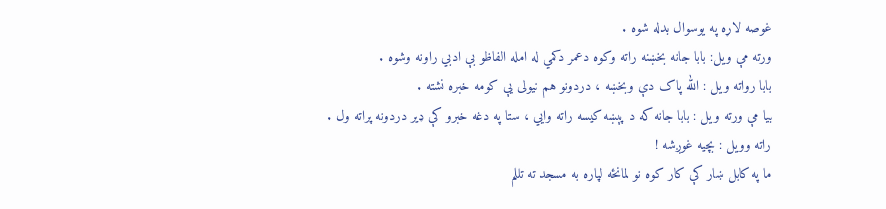غوصه لاړه په یوسوال بدله شوه .
ورته مې ویل: بابا جانه بخښنه راته وکوه دعمر دکمي له امله الفاظو بې ادبي راونه وشوه .
بابا رواته ویل : الله پاک دې وبخښه ، دردونو هم نیولی يې کومه خبره نشته .
بیا مې ورته ویل : بابا جانه که د پېښه کیسه راته وایي ، ستا په دغه خبرو کې ډیر دردونه پراته ول .
راته وویل : بچیه غوږشه !
ما په کابل ښار کې کار کوه نو لمانځه لپاره به مسجد ته تللم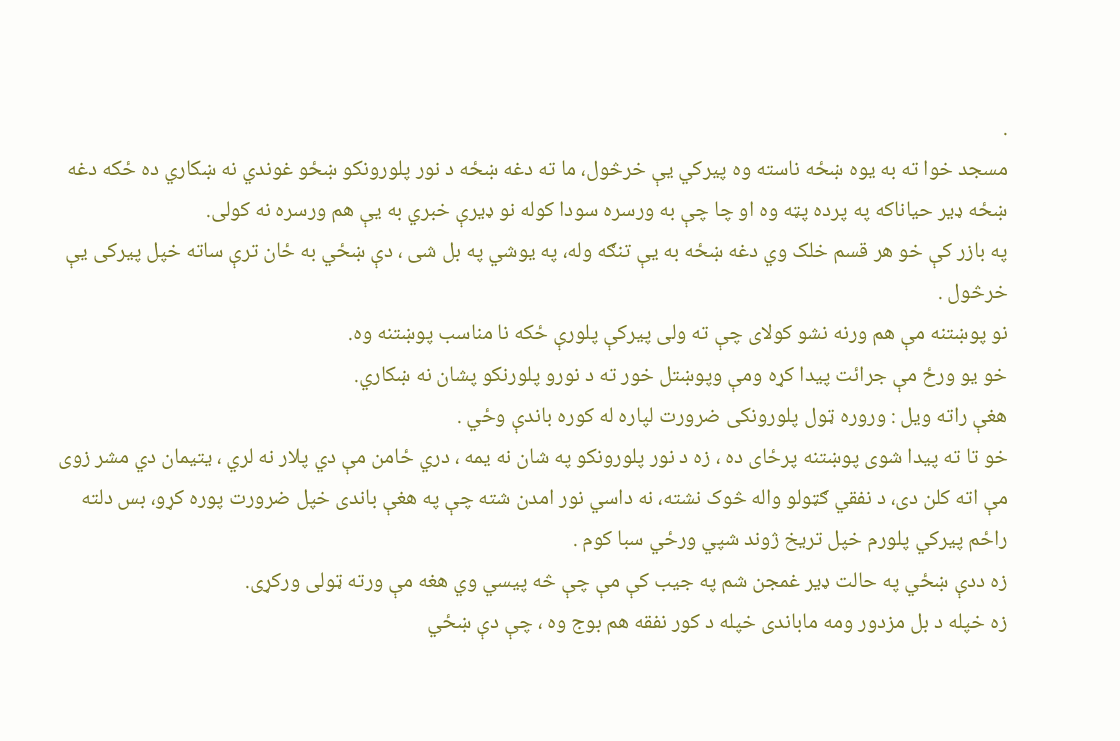.
مسجد خوا ته به یوه ښځه ناسته وه پیرکي يې خرڅول، ما ته دغه ښځه د نور پلورونکو ښځو غوندي نه ښکاري ده ځکه دغه ښځه ډیر حیاناکه په پرده پټه وه او چا چې به ورسره سودا کوله نو ډیرې خبري به يې هم ورسره نه کولی.
په بازر کې خو هر قسم خلک وي دغه ښځه به يې تنګه وله، په یوشي په بل شی ، دې ښځي به ځان ترې ساته خپل پیرکی يې خرڅول .
نو پوښتنه مې هم ورنه نشو کولای چې ته ولی پيرکې پلورې ځکه نا مناسب پوښتنه وه.
خو یو ورځ مې جرائت پیدا کړه ومې وپوښتل خور ته د نورو پلورنکو پشان نه ښکاري.
هغې راته ویل : وروره ټول پلورونکی ضرورت لپاره له کوره باندې وځي .
خو تا ته پیدا شوی پوښتنه پرځای ده ، زه د نور پلورونکو په شان نه یمه ، دري ځامن مې دي پلار نه لري ، یتیمان دي مشر زوی مې اته کلن دی، د نفقي ګټولو واله څوک نشته، نه داسي نور امدن شته چې په هغې باندی خپل ضرورت پوره کړو، بس دلته راځم پیرکي پلورم خپل تریخ ژوند شپي ورځي سبا کوم .
زه ددې ښځي په حالت ډیر غمجن شم په جیب کې مې چې څه پیسي وي هغه مې ورته ټولی ورکړی.
زه خپله د بل مزدور ومه ماباندی خپله د کور نفقه هم بوج وه ، چې دې ښځي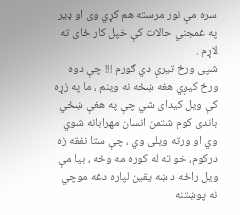سره مې نور مرسته هم کړي وی او ډیر په غمجني حالات کې خپل کار ځای ته لاړم .
شپی ورځ تیرې دي ګورم !!! چې دوه ورځ کیږي هغه ښځه نه وینم ، ما په زړه کې ویل کیدای شي چې په هغې ښځي باندی کوم شتمن انسان مهرابانه شوي وي او ورته ویلی وي ، چې ستا نفقه زه درکوم، خو ته له کوره مه وځه ، بیا مې ویل راځه د ښه یقین لپاره دغه موچي نه پوښتنه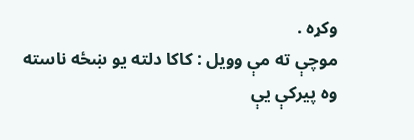وکړه .
موچې ته مې وویل : کاکا دلته یو ښځه ناسته وه پیرکې يې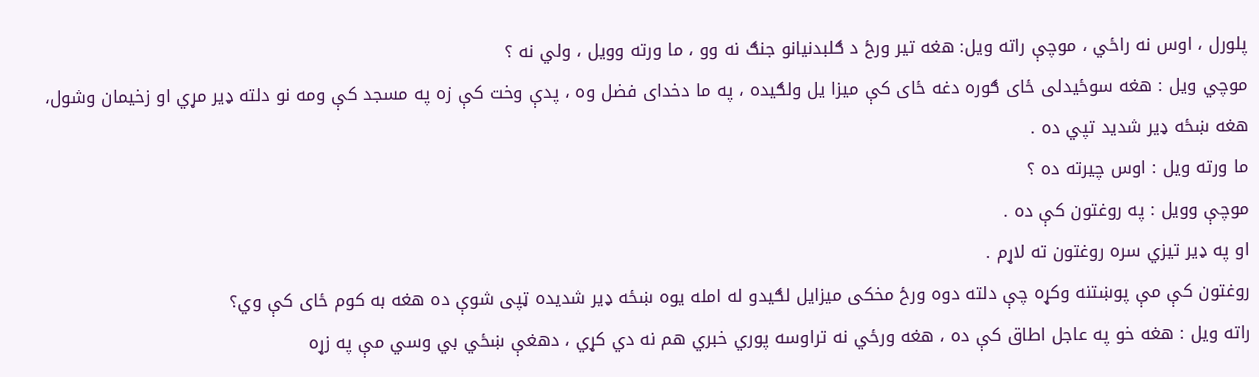پلورل ، اوس نه راځي ، موچې راته ویل: هغه تیر ورځ د ګلبدنیانو جنګ نه وو ، ما ورته وویل ، ولي نه ؟
موچي ویل : هغه سوځيدلی ځای ګوره دغه ځای کې میزا يل ولګیده ، په ما دخدای فضل وه ، پدې وخت کې زه په مسجد کې ومه نو دلته ډیر مړي او زخیمان وشول، هغه ښځه ډیر شدید تپي ده .
ما ورته ویل : اوس چیرته ده ؟
موچې وویل : په روغتون کې ده .
او په ډیر تیزي سره روغتون ته لاړم .
روغتون کې مې پوښتنه وکړه چې دلته دوه ورځ مخکی میزایل لګیدو له امله یوه ښځه ډیر شدیده ټپی شوې ده هغه به کوم ځای کې وي؟
راته ویل : هغه خو په عاجل اطاق کې ده ، هغه ورځي نه تراوسه پوري خبري هم نه دي کړي ، دهغې ښځي بي وسي مې په زړه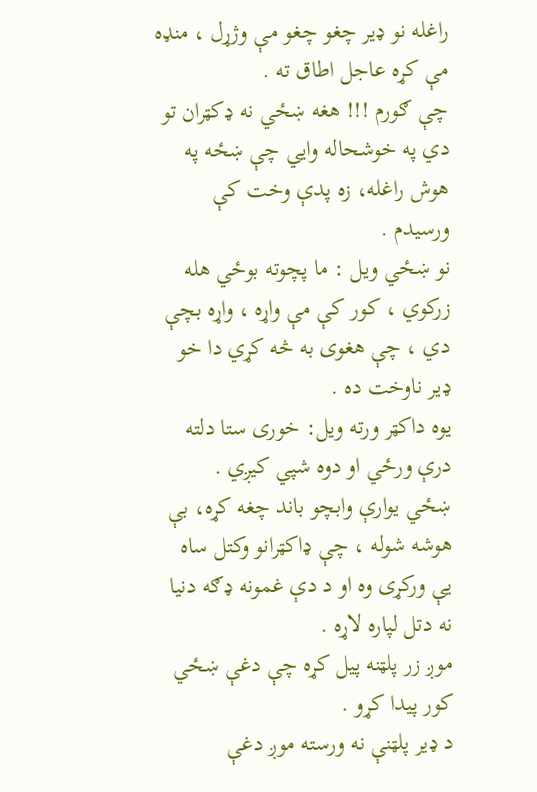راغله نو ډیر چغو چغو مې وژړل ، منډه مې کړه عاجل اطاق ته .
چې ګورم !!! هغه ښځي نه ډکټران تو دي په خوشحاله وايي چې ښځه په هوش راغله، زه پدې وخت کې ورسیدم .
نو ښځي ویل : ما پچوته بوځي هله زرکوي ، کور کې مې واړه ، واړه بچې دي ، چې هغوی به څه کړي دا خو ډیر ناوخت ده .
یوه داکټر ورته ویل: خوری ستا دلته درې ورځي او دوه شپي کیږي .
ښځي یوارې وابچو باند چغه کړه، بې هوشه شوله ، چې ډاکټرانو وکتل ساه يې ورکړی وه او د دې غمونه ډګه دنیا نه دتل لپاره لاړه .
موږ زر پلټنه پیل کړه چې دغې ښځي کور پیدا کړو .
د ډیر پلټنې نه ورسته موږ دغې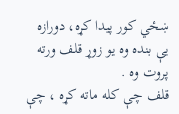ښځي کور پیدا کړه، دورازه يې بنده وه یو زوړ قلف ورته پروت وه .
قلف چې کله ماته کړه ، چې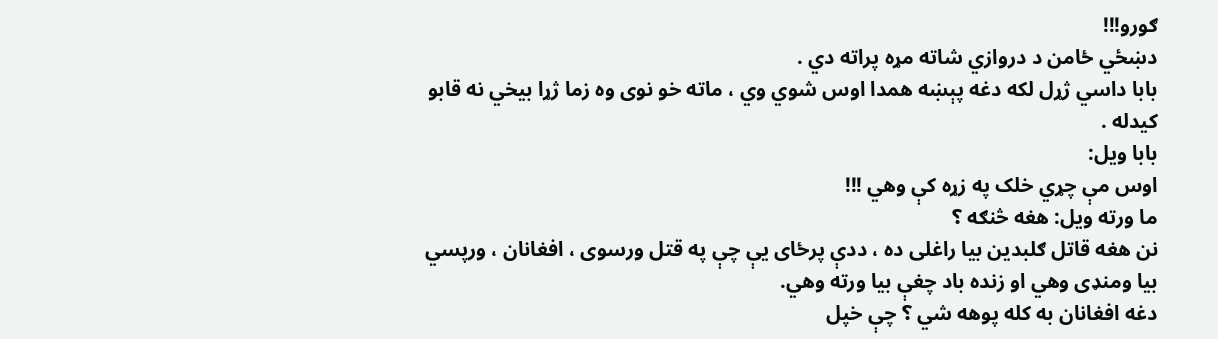ګورو!!!
دښځي ځامن د دروازي شاته مړه پراته دي .
بابا داسي ژړل لکه دغه پېښه همدا اوس شوي وي ، ماته خو نوی وه زما ژړا بیخي نه قابو کیدله .
بابا ویل:
اوس مې چړي خلک په زړه کې وهي !!!
ما ورته ویل: هغه څنګه ؟
نن هغه قاتل ګلبدین بیا راغلی ده ، ددې پرځای يې چې په قتل ورسوی ، افغانان ، ورپسي بیا ومنډی وهي او زنده باد چغې بیا ورته وهي.
دغه افغانان به کله پوهه شي ؟ چې خپل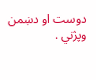دوست او دښمن وپژني .